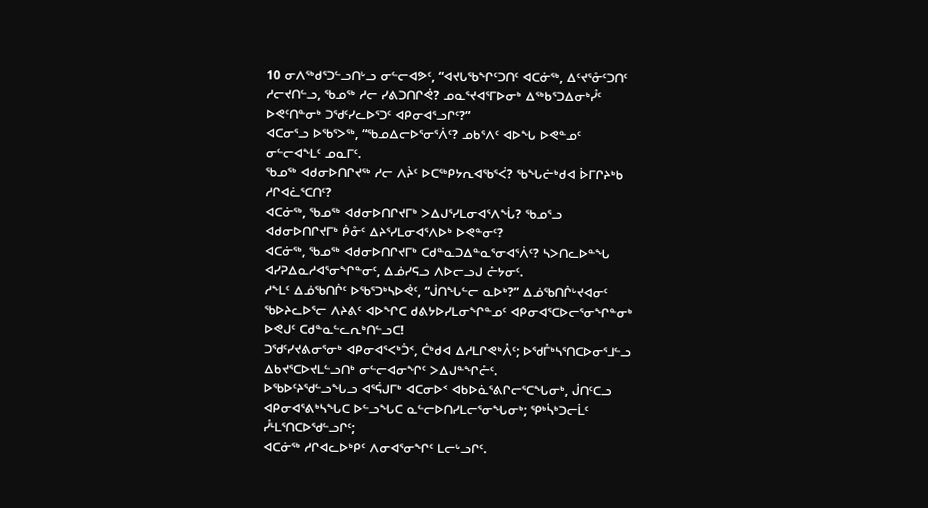10 ᓂᐱᖅᑯᕐᑐᓪᓗᑎᒡᓗ ᓂᓪᓕᐊᕗᑦ, “ᐊᔪᒐᖃᖏᑦᑐᑎᑦ ᐊᑕᓃᖅ, ᐃᑦᔪᕐᓁᑦᑐᑎᑦ ᓱᓕᔪᑎᓪᓗ, ᖃᓄᖅ ᓱᓕ ᓯᕕᑐᑎᒋᕚ? ᓄᓇᕐᔪᐊᕐᒥᐅᓂᒃ ᐃᖅᑲᕐᑐᐃᓂᒃᓮᑦ ᐅᕙᑦᑎᓐᓂᒃ ᑐᖁᑦᓯᓚᐅᕐᑐᑦ ᐊᑭᓂᐊᕐᓗᒋᑦ?”
ᐊᑕᓂᕐᓗ ᐅᖃᕐᐳᖅ, “ᖃᓄᐃᓕᐅᕐᓂᕐᐲᑦ? ᓄᑲᕐᐱᑦ ᐊᐅᖓ ᐅᕙᓐᓄᑦ ᓂᓪᓕᐊᖕᒪᑦ ᓄᓇᒥᑦ.
ᖃᓄᖅ ᐊᑯᓂᐅᑎᒋᔪᖅ ᓱᓕ ᐱᔩᑦ ᐅᑕᖅᑭᔭᕆᐊᖃᕐᐹ? ᖃᖓᓖᒃᑯᐊ ᐆᒥᒋᔨᒃᑲ ᓱᒋᐊᓛᕐᑕᑎᑦ?
ᐊᑕᓃᖅ, ᖃᓄᖅ ᐊᑯᓂᐅᑎᒋᔪᒥᒃ ᐳᐃᒍᕐᓯᒪᓂᐊᕐᐱᖔ? ᖃᓄᕐᓗ ᐊᑯᓂᐅᑎᒋᔪᒥᒃ ᑮᓁᑦ ᐃᔨᕐᓯᒪᓂᐊᕐᐱᐅᒃ ᐅᕙᓐᓂᑦ?
ᐊᑕᓃᖅ, ᖃᓄᖅ ᐊᑯᓂᐅᑎᒋᔪᒥᒃ ᑕᑯᓐᓇᑐᐃᓐᓇᕐᓂᐊᕐᐲᑦ? ᓴᐳᑎᓚᐅᓐᖓ ᐊᓯᕈᐃᓇᓱᐊᕐᓂᖏᓐᓂᑦ, ᐃᓅᓯᕋᓗ ᐱᐅᓕᓗᒍ ᓔᔭᓂᑦ.
ᓱᖕᒪᑦ ᐃᓅᖃᑎᒌᑦ ᐅᖃᕐᑐᒃᓴᐅᕚᑦ, “ᒎᑎᖓᓪᓕ ᓇᐅᒃ?” ᐃᓅᖃᑎᒌᒡᔪᐊᓂᑦ ᖃᐅᔨᓚᐅᕐᓕ ᐱᔨᕕᑦ ᐊᐅᖏᑕ ᑯᕕᔭᐅᓯᒪᓂᖏᓐᓄᑦ ᐊᑭᓂᐊᕐᑕᐅᓕᕐᓂᖏᓐᓂᒃ ᐅᕙᒍᑦ ᑕᑯᓐᓇᓪᓚᕆᒃᑎᓪᓗᑕ!
ᑐᖁᑦᓯᔪᕕᓂᕐᓂᒃ ᐊᑭᓂᐊᕐᐸᒃᑑᑉ, ᑖᒃᑯᐊ ᐃᓱᒪᒋᕙᒃᐰᑦ; ᐅᖁᒤᒃᓴᕐᑎᑕᐅᓂᕐᒧᓪᓗ ᐃᑲᔪᕐᑕᐅᔪᒪᓪᓗᑎᒃ ᓂᓪᓕᐊᓂᖏᑦ ᐳᐃᒍᓐᖏᓔᑦ.
ᐅᖃᐅᑦᔨᖁᓪᓗᖓᓗ ᐊᕐᕌᒍᒥᒃ ᐊᑕᓂᐅᑉ ᐊᑲᐅᓈᕐᕕᒋᓕᕐᑕᖓᓂᒃ, ᒎᑎᑦᑕᓗ ᐊᑭᓂᐊᕐᕕᒃᓴᖓᑕ ᐅᓪᓗᖓᑕ ᓇᓪᓕᐅᑎᓯᒪᓕᕐᓂᖓᓂᒃ; ᕿᒃᓵᒃᑐᓕᒫᑦ ᓮᒻᒪᕐᑎᑕᐅᖁᓪᓗᒋᑦ;
ᐊᑕᓃᖅ ᓱᒋᐊᓚᐅᒃᑭᑦ ᐱᓂᐊᕐᓂᖏᑦ ᒪᓕᒡᓗᒋᑦ.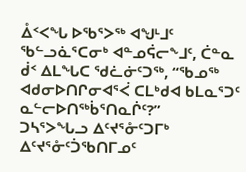ᐂᑉᐸᖓ ᐅᖃᕐᐳᖅ ᐊᖑᒻᒧᑦ ᖃᓪᓗᓈᕐᑕᓂᒃ ᐊᓐᓄᕌᓕᖕᒧᑦ, ᑖᓐᓇ ᑰᑉ ᐃᒪᖓᑕ ᖁᓛᓃᑦᑐᖅ, “ᖃᓄᖅ ᐊᑯᓂᐅᑎᒋᓂᐊᕐᐹ ᑕᒪᒃᑯᐊ ᑲᒪᓇᕐᑐᑦ ᓇᓪᓕᐅᑎᖅᑳᕐᑎᓇᒌᑦ?”
ᑐᓴᕐᐳᖓᓗ ᐃᑦᔪᕐᓁᑦᑐᒥᒃ ᐃᑦᔪᕐᓁᑦᑑᖃᑎᒥᓄᑦ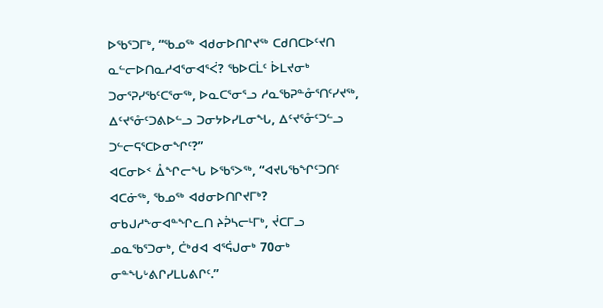ᐅᖃᕐᑐᒥᒃ, “ᖃᓄᖅ ᐊᑯᓂᐅᑎᒋᔪᖅ ᑕᑯᑎᑕᐅᑦᔪᑎ ᓇᓪᓕᐅᑎᓇᓱᐊᕐᓂᐊᕐᐹ? ᖃᐅᑕᒫᑦ ᐆᒪᔪᓂᒃ ᑐᓂᕐᕈᓯᖃᑦᑕᕐᓂᖅ, ᐅᓇᑕᕐᓂᕐᓗ ᓱᓇᖃᕈᓐᓁᕐᑎᑦᓯᔪᖅ, ᐃᑦᔪᕐᓁᑦᑐᕕᐅᓪᓗ ᑐᓂᔭᐅᓯᒪᓂᖓ, ᐃᑦᔪᕐᓁᑦᑐᓪᓗ ᑐᓪᓕᕋᕐᑕᐅᓂᖏᑦ?”
ᐊᑕᓂᐅᑉ ᐂᖏᓕᖓ ᐅᖃᕐᐳᖅ, “ᐊᔪᒐᖃᖏᑦᑐᑎᑦ ᐊᑕᓃᖅ, ᖃᓄᖅ ᐊᑯᓂᐅᑎᒋᔪᒥᒃ? ᓂᑲᒍᓱᖕᓂᐊᓐᖏᓚᑎ ᔨᕉᓴᓕᒻᒥᒃ, ᔫᑕᒥᓗ ᓄᓇᖃᕐᑐᓂᒃ, ᑖᒃᑯᐊ ᐊᕐᕌᒍᓂᒃ 70ᓂᒃ ᓂᓐᖓᒡᕕᒋᓯᒪᒐᕕᒋᑦ.”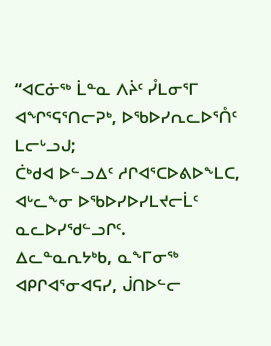“ᐊᑕᓃᖅ ᒫᓐᓇ ᐱᔩᑦ ᓮᒪᓂᕐᒥ ᐊᖏᕐᕋᕐᑎᓕᕈᒃ, ᐅᖃᐅᓯᕆᓚᐅᕐᑍᑦ ᒪᓕᒡᓗᒍ;
ᑖᒃᑯᐊ ᐅᓪᓗᐃᑦ ᓱᒋᐊᕐᑕᐅᕕᐅᖕᒪᑕ, ᐊᒡᓚᖕᓂ ᐅᖃᐅᓯᐅᓯᒪᔪᓕᒫᑦ ᓇᓚᐅᓯᖁᓪᓗᒋᑦ.
ᐃᓚᓐᓇᕆᔭᒃᑲ, ᓇᖕᒥᓂᖅ ᐊᑭᒋᐊᕐᓂᐊᕋᓯ, ᒎᑎᐅᓪᓕ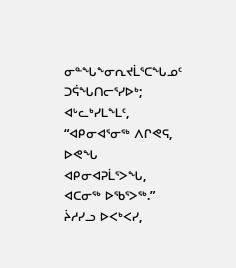ᓂᓐᖓᖕᓂᕆᔪᒫᕐᑕᖓᓄᑦ ᑐᕌᖓᑎᓕᕐᓯᐅᒃ; ᐊᒡᓚᒃᓯᒪᖕᒪᑦ, “ᐊᑭᓂᐊᕐᓂᖅ ᐱᒋᕙᕋ, ᐅᕙᖓ ᐊᑭᓂᐊᕈᒫᕐᐳᖓ, ᐊᑕᓂᖅ ᐅᖃᕐᐳᖅ.”
ᔩᓱᓯᓗ ᐅᐸᒃᐸᓯ,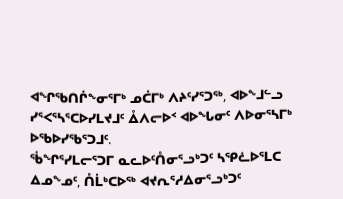ᐊᖏᖃᑎᒌᖕᓂᕐᒥᒃ ᓄᑖᒥᒃ ᐱᔨᑦᓯᕐᑐᖅ, ᐊᐅᖕᒧᓪᓗ ᓯᕐᐸᕐᓴᕐᑕᐅᓯᒪᔪᒧᑦ ᐂᐱᓕᐅᑉ ᐊᐅᖓᓂᑦ ᐱᐅᓂᕐᓴᒥᒃ ᐅᖃᐅᓯᖃᕐᑐᒧᑦ.
ᖄᖏᕐᓯᒪᓕᕐᑐᒥ ᓇᓚᐅᑦᑍᓂᕐᓗᒃᑐᑦ ᓴᕿᓛᐅᕐᒪᑕ ᐃᓄᖕᓄᑦ, ᑍᒫᒃᑕᐅᖅ ᐊᔪᕆᕐᓱᐃᓂᕐᓗᒃᑐᑦ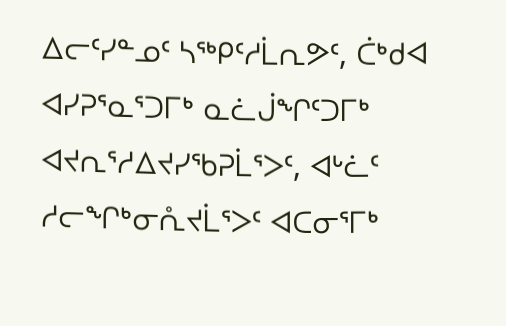ᐃᓕᑦᓯᓐᓄᑦ ᓴᖅᑭᑦᓱᒫᕆᕗᑦ, ᑖᒃᑯᐊ ᐊᓯᕈᕐᓇᕐᑐᒥᒃ ᓇᓛᒎᖏᑦᑐᒥᒃ ᐊᔪᕆᕐᓱᐃᔪᓯᖃᕈᒫᕐᐳᑦ, ᐊᒡᓛᑦ ᓱᓕᖏᒃᓂᕅᔪᒫᕐᐳᑦ ᐊᑕᓂᕐᒥᒃ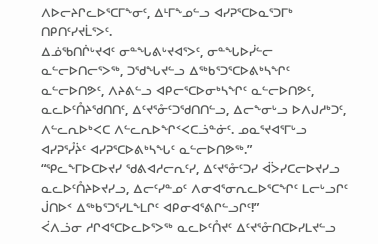ᐱᐅᓕᔨᒋᓚᐅᕐᑕᒥᖕᓂᑦ, ᐃᒻᒥᖕᓄᓪᓗ ᐊᓯᕈᕐᑕᐅᓇᕐᑐᒥᒃ ᑎᑭᑎᑦᓯᔪᒫᕐᐳᑦ.
ᐃᓅᖃᑎᒌᒡᔪᐊᑦ ᓂᓐᖓᕕᒡᔪᐊᕐᐳᑦ, ᓂᓐᖓᐅᓰᓪᓕ ᓇᓪᓕᐅᑎᓕᕐᐳᖅ, ᑐᖁᖓᔪᓪᓗ ᐃᖅᑲᕐᑐᕐᑕᐅᕕᒃᓴᖏᑦ ᓇᓪᓕᐅᑎᕗᑦ, ᐱᔨᕕᓪᓗ ᐊᑭᓕᕐᑕᐅᓂᒃᓴᖏᑦ ᓇᓪᓕᐅᑎᕗᑦ, ᓇᓚᐅᑦᑍᔨᖁᑎᑎᑦ, ᐃᑦᔪᕐᓁᑦᑐᖁᑎᑎᓪᓗ, ᐃᓕᖕᓂᒡᓗ ᐅᐱᒍᓱᒃᑐᑦ, ᐱᓪᓚᕆᐅᒃᐸᑕ ᐱᓪᓚᕆᐅᖏᑉᐸᑕᓘᓐᓃᑦ. ᓄᓇᕐᔪᐊᕐᒥᒡᓗ ᐊᓯᕈᕐᓮᔩᑦ ᐊᓯᕈᕐᑕᐅᕕᒃᓴᖓᑦ ᓇᓪᓕᐅᑎᕗᖅ.”
“ᕿᓚᖕᒥᐅᑕᐅᔪᓯ ᖁᕕᐊᓱᓕᕆᑦᓯ, ᐃᑦᔪᕐᓁᑦᑐᓯ ᐋᐴᓯᑕᓕᐅᔪᓯᓗ ᓇᓚᐅᑦᑍᔨᐅᔪᓯᓗ, ᐃᓕᑦᓯᓐᓄᑦ ᐱᓂᐊᕐᓂᕆᓚᐅᕐᑕᖏᑦ ᒪᓕᒡᓗᒋᑦ ᒎᑎᐅᑉ ᐃᖅᑲᕐᑐᕐᓯᒪᖕᒪᒋᑦ ᐊᑭᓂᐊᕐᕕᒋᓪᓗᒋᑦ!”
ᐹᐱᓘᓂ ᓱᒋᐊᕐᑕᐅᓚᐅᕐᐳᖅ ᓇᓚᐅᑦᑍᔪᑦ ᐃᑦᔪᕐᓁᑎᑕᐅᓯᒪᔪᓪᓗ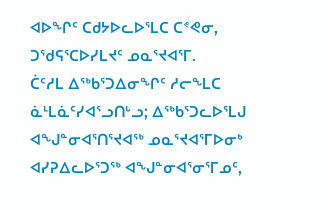ᐊᐅᖏᑦ ᑕᑯᔭᐅᓚᐅᕐᒪᑕ ᑕᕝᕙᓂ, ᑐᖁᕋᕐᑕᐅᓯᒪᔪᑦ ᓄᓇᕐᔪᐊᕐᒥ.
ᑖᑦᓱᒪ ᐃᖅᑲᕐᑐᐃᓂᖏᑦ ᓱᓕᖕᒪᑕ ᓈᒻᒪᓈᑦᓯᐊᕐᓗᑎᒡᓗ; ᐃᖅᑲᕐᑐᓚᐅᕐᒪᒍ ᐊᖑᓐᓂᐊᕐᑎᕐᔪᐊᖅ ᓄᓇᕐᔪᐊᕐᒥᐅᓂᒃ ᐊᓯᕈᐃᓚᐅᕐᑐᖅ ᐊᖑᓐᓂᐊᕐᓂᕐᒥᓄᑦ,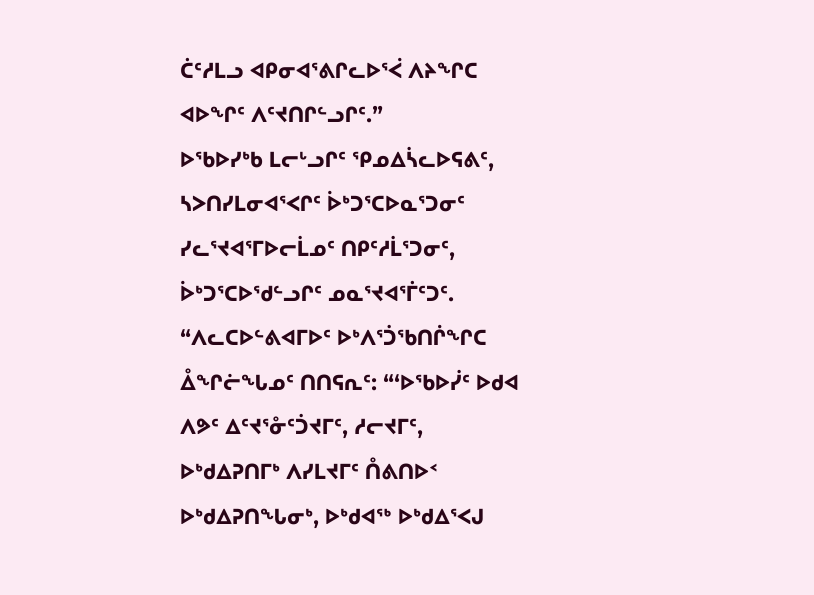ᑖᑦᓱᒪᓗ ᐊᑭᓂᐊᕐᕕᒋᓚᐅᕐᐹ ᐱᔨᖏᑕ ᐊᐅᖏᑦ ᐱᑦᔪᑎᒋᓪᓗᒋᑦ.”
ᐅᖃᐅᓯᒃᑲ ᒪᓕᒡᓗᒋᑦ ᕿᓄᐃᓵᓚᐅᕋᕕᑦ, ᓴᐳᑎᓯᒪᓂᐊᕐᐸᒋᑦ ᐆᒃᑐᕐᑕᐅᓇᕐᑐᓂᑦ ᓯᓚᕐᔪᐊᕐᒥᐅᓕᒫᓄᑦ ᑎᑭᑦᓱᒫᕐᑐᓂᑦ, ᐆᒃᑐᕐᑕᐅᖁᓪᓗᒋᑦ ᓄᓇᕐᔪᐊᕐᒦᑦᑐᑦ.
“ᐱᓚᑕᐅᓪᕕᐊᒥᐅᑦ ᐅᒃᐱᕐᑑᖃᑎᒌᖏᑕ ᐂᖏᓖᖓᓄᑦ ᑎᑎᕋᕆᑦ: “‘ᐅᖃᐅᓰᑦ ᐅᑯᐊ ᐱᕗᑦ ᐃᑦᔪᕐᓁᑦᑑᔪᒥᑦ, ᓱᓕᔪᒥᑦ, ᐅᒃᑯᐃᕈᑎᒥᒃ ᐱᓯᒪᔪᒥᑦ ᑍᕕᑎᐅᑉ ᐅᒃᑯᐃᕈᑎᖓᓂᒃ, ᐅᒃᑯᐊᖅ ᐅᒃᑯᐃᕐᐸᒍ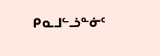ᑭᓇᒧᓪᓘᓐᓃᑦ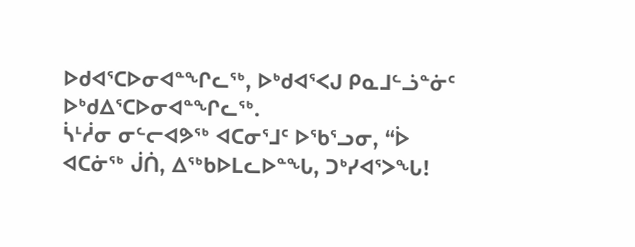ᐅᑯᐊᕐᑕᐅᓂᐊᓐᖏᓚᖅ, ᐅᒃᑯᐊᕐᐸᒍ ᑭᓇᒧᓪᓘᓐᓃᑦ ᐅᒃᑯᐃᕐᑕᐅᓂᐊᓐᖏᓚᖅ.
ᓵᒻᓲᓂ ᓂᓪᓕᐊᕗᖅ ᐊᑕᓂᕐᒧᑦ ᐅᖃᕐᓗᓂ, “ᐆ ᐊᑕᓃᖅ ᒎᑏ, ᐃᖅᑲᐅᒪᓚᐅᓐᖓ, ᑐᒃᓯᐊᕐᐳᖓ!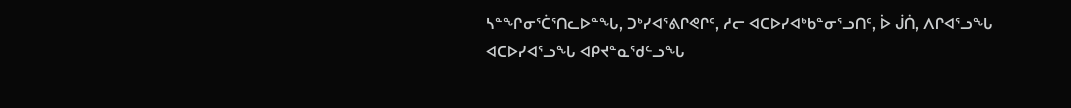ᓴᓐᖏᓂᕐᑖᕐᑎᓚᐅᓐᖓ, ᑐᒃᓯᐊᕐᕕᒋᕙᒋᑦ, ᓱᓕ ᐊᑕᐅᓯᐊᒃᑲᓐᓂᕐᓗᑎᑦ, ᐆ ᒎᑏ, ᐱᒋᐊᕐᓗᖓ ᐊᑕᐅᓯᐊᕐᓗᖓ ᐊᑭᔪᓐᓇᖁᓪᓗᖓ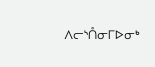ᐱᓕᔅᑍᓂᒥᐅᓂᒃ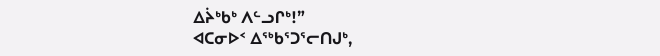ᐃᔩᒃᑲᒃ ᐱᓪᓗᒋᒃ!”
ᐊᑕᓂᐅᑉ ᐃᖅᑲᕐᑐᕐᓕᑎᒍᒃ,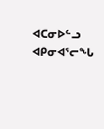ᐊᑕᓂᐅᓪᓗ ᐊᑭᓂᐊᕐᓕᖓ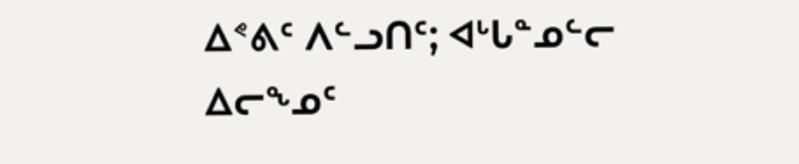ᐃᕝᕕᑦ ᐱᓪᓗᑎᑦ; ᐊᒡᒐᓐᓄᓪᓕ ᐃᓕᖕᓄᑦ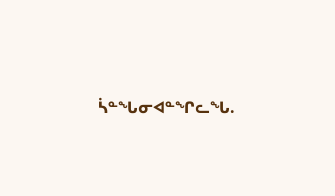ᓵᓐᖓᓂᐊᓐᖏᓚᖓ.